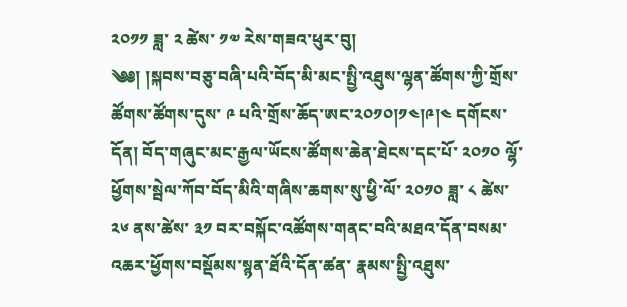༢༠༡༡ ཟླ་ ༢ ཚེས་ ༡༧ རེས་གཟའ་ཕུར་བུ།
༄༅། །སྐབས་བཅུ་བཞི་པའི་བོད་མི་མང་སྤྱི་འཐུས་ལྷན་ཚོགས་ཀྱི་གྲོས་ཚོགས་ཚོགས་དུས་ ༩ པའི་གྲོས་ཆོད་ཨང་༢༠༡༠།༡༤།༩།༤ དགོངས་དོན། བོད་གཞུང་མང་རྒྱལ་ཡོངས་ཚོགས་ཆེན་ཐེངས་དང་པོ་ ༢༠༡༠ ལྷོ་ཕྱོགས་སྦེལ་ཀོབ་བོད་མིའི་གཞིས་ཆགས་སུ་ཕྱི་ལོ་ ༢༠༡༠ ཟླ་ ༨ ཚེས་ ༢༦ ནས་ཚེས་ ༣༡ བར་བསྐོང་འཚོགས་གནང་བའི་མཐའ་དོན་བསམ་འཆར་ཕྱོགས་བསྡོམས་སྙན་ཐོའི་དོན་ཚན་ རྣམས་སྤྱི་འཐུས་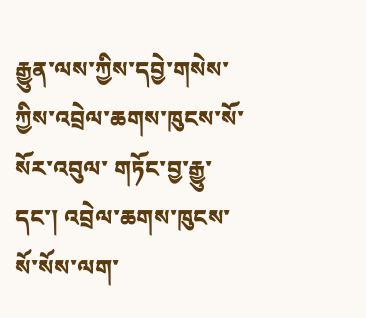རྒྱུན་ལས་ཀྱིས་དབྱེ་གསེས་ཀྱིས་འབྲེལ་ཆགས་ཁུངས་སོ་སོར་འབུལ་ གཏོང་བྱ་རྒྱུ་དང་། འབྲེལ་ཆགས་ཁུངས་སོ་སོས་ལག་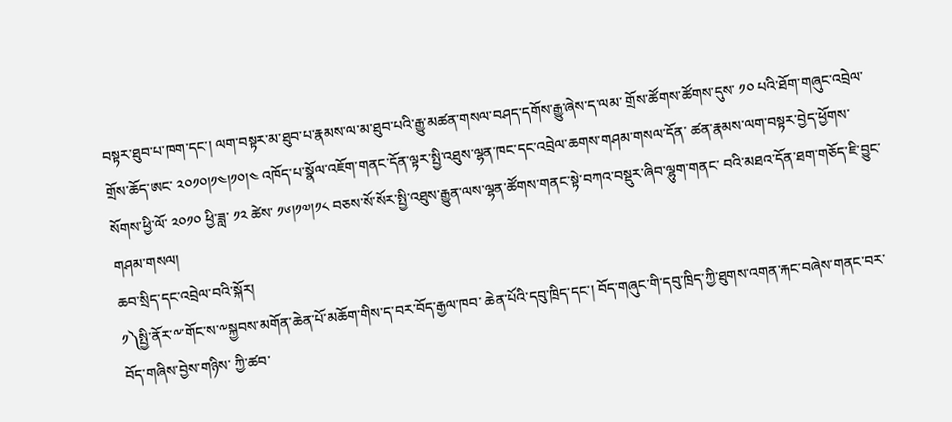བསྟར་ཐུབ་པ་ཁག་དང་། ལག་བསྟར་མ་ཐུབ་པ་རྣམས་ལ་མ་ཐུབ་པའི་རྒྱུ་མཚན་གསལ་བཤད་དགོས་རྒྱུ་ཞེས་ད་ལམ་ གྲོས་ཚོགས་ཚོགས་དུས་ ༡༠ པའི་ཐོག་གཞུང་འབྲེལ་གྲོས་ཆོད་ཨང་ ༢༠༡༠།༡༤།༡༠།༤ འཁོད་པ་སྣོལ་འཇོག་གནང་དོན་ལྟར་སྤྱི་འཐུས་ལྷན་ཁང་དང་འབྲེལ་ཆགས་གཤམ་གསལ་དོན་ ཚན་རྣམས་ལག་བསྟར་བྱེད་ཕྱོགས་སོགས་ཕྱི་ལོ་ ༢༠༡༠ ཕྱི་ཟླ་ ༡༢ ཚེས་ ༡༦།༡༧།༡༨ བཅས་སོ་སོར་སྤྱི་འཐུས་རྒྱུན་ལས་ལྷན་ཚོགས་གནང་སྟེ་བཀའ་བསྡུར་ཞིབ་ལྷུག་གནང་ བའི་མཐའ་དོན་ཐག་གཅོད་ཇི་བྱུང་གཤམ་གསལ།
ཆབ་སྲིད་དང་འབྲེལ་བའི་སྐོར།
༡༽སྤྱི་ནོར་༸་གོང་ས་༸སྐྱབས་མགོན་ཆེན་པོ་མཆོག་གིས་ད་བར་བོད་རྒྱལ་ཁབ་ ཆེན་པོའི་དབུ་ཁྲིད་དང་། བོད་གཞུང་གི་དབུ་ཁྲིད་ཀྱི་ཐུགས་འགན་རྐང་བཞེས་གནང་བར་བོད་གཞིས་བྱེས་གཉིས་ ཀྱི་ཚབ་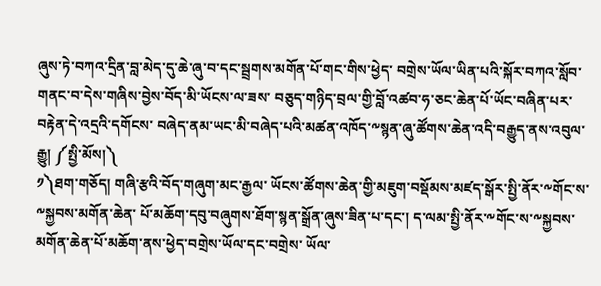ཞུས་ཏེ་བཀའ་དྲིན་བླ་མེད་དུ་ཆེ་ཞུ་བ་དང་སྦྲགས་མགོན་པོ་གང་གིས་ཕྱེད་ བགྲེས་ཡོལ་ཡིན་པའི་སྐོར་བཀའ་སློབ་གནང་བ་དེས་གཞིས་བྱེས་བོད་མི་ཡོངས་ལ་ཟས་ བཅུད་གཉིད་བྲལ་གྱི་བློ་འཚབ་ཧ་ཅང་ཆེན་པོ་ཡོང་བཞིན་པར་བརྟེན་དེ་འདྲའི་དགོངས་ བཞེད་ནམ་ཡང་མི་བཞེད་པའི་མཚན་འཁོད་༸སྙན་ཞུ་ཚོགས་ཆེན་འདི་བརྒྱུད་ནས་འབུལ་ རྒྱུ། ༼སྤྱི་མོས།༽
༡༽ཐག་གཅོད། གཞི་རྩའི་བོད་གཞུག་མང་རྒྱལ་ ཡོངས་ཚོགས་ཆེན་གྱི་མཇུག་བསྡོམས་མཛད་སྒོར་སྤྱི་ནོར་༸གོང་ས་༸སྐྱབས་མགོན་ཆེན་ པོ་མཆོག་དབུ་བཞུགས་ཐོག་སྙན་སྒྲོན་ཞུས་ཟིན་པ་དང་། ད་ལམ་སྤྱི་ནོར་༸གོང་ས་༸སྐྱབས་མགོན་ཆེན་པོ་མཆོག་ནས་ཕྱེད་བགྲེས་ཡོལ་དང་བགྲེས་ ཡོལ་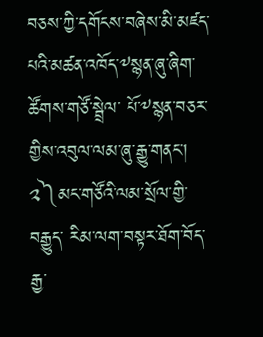བཅས་ཀྱི་དགོངས་བཞེས་མི་མཛད་པའི་མཚན་འཁོད་༸སྙན་ཞུ་ཞིག་ཚོགས་གཙོ་སྦྲེལ་ པོ་༸སྙན་བཅར་གྱིས་འབུལ་ལམ་ཞུ་རྒྱུ་གནང་།
༢༽མང་གཙོའི་ལམ་སྲོལ་གྱི་བརྒྱུད་ རིམ་ལག་བསྟར་ཐོག་བོད་རྒྱ་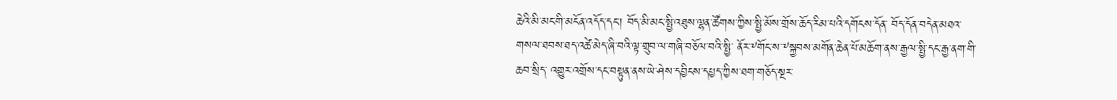ཆེའི་མི་མང་གི་མངོན་འདོད་དང་། བོད་མི་མང་སྤྱི་འཐུས་ལྷན་ཚོགས་ཀྱིས་སྤྱི་མོས་གྲོས་ཆོད་རིམ་པའི་དགོངས་དོན་ བོད་དོན་བདེན་མཐའ་གསལ་ཐབས་ཐད་འཚེ་མེད་ཞི་བའི་ལྟ་གྲུབ་ལ་གཞི་བཅོལ་བའི་སྤྱི་ ནོར་༸གོང་ས་༸སྐྱབས་མགོན་ཆེན་པོ་མཆོག་ནས་རྒྱལ་སྤྱི་དང་རྒྱ་ནག་གི་ཆབ་སྲིད་ འགྱུར་འགྲོས་དང་བསྟུན་ནས་ཡེ་ཤེས་དབྱིངས་དཔྱད་ཀྱིས་ཐག་གཅོད་སྔར་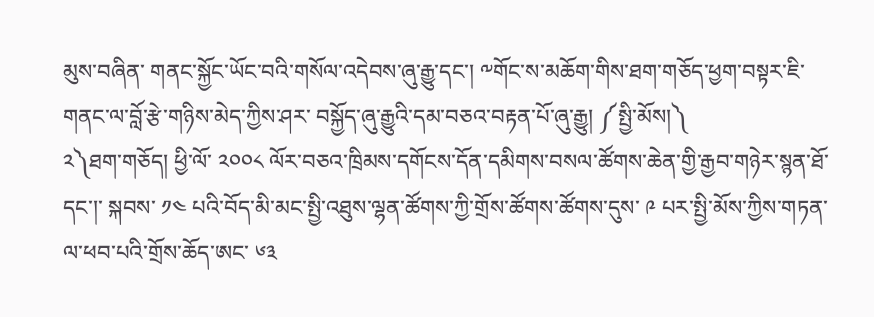མུས་བཞིན་ གནང་སྐྱོང་ཡོང་བའི་གསོལ་འདེབས་ཞུ་རྒྱུ་དང་། ༸གོང་ས་མཆོག་གིས་ཐག་གཅོད་ཕྱག་བསྟར་ཇི་གནང་ལ་བློ་རྩེ་གཉིས་མེད་ཀྱིས་ཤར་ བསྐྱོད་ཞུ་རྒྱུའི་དམ་བཅའ་བརྟན་པོ་ཞུ་རྒྱུ། ༼སྤྱི་མོས།༽
༢༽ཐག་གཅོད། ཕྱི་ལོ་ ༢༠༠༨ ལོར་བཅའ་ཁྲིམས་དགོངས་དོན་དམིགས་བསལ་ཚོགས་ཆེན་གྱི་རྒྱབ་གཉེར་སྙན་ཐོ་དང་།་ སྐབས་ ༡༤ པའི་བོད་མི་མང་སྤྱི་འཐུས་ལྷན་ཚོགས་ཀྱི་གྲོས་ཚོགས་ཚོགས་དུས་ ༩ པར་སྤྱི་མོས་ཀྱིས་གཏན་ལ་ཕབ་པའི་གྲོས་ཆོད་ཨང་ ༦༣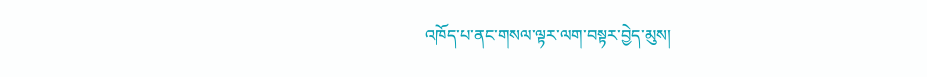འཁོད་པ་ནང་གསལ་ལྟར་ལག་བསྟར་བྱེད་མུས།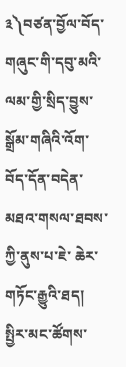༣༽བཙན་བྱོལ་བོད་གཞུང་གི་དབུ་མའི་ ལམ་གྱི་སྲིད་བྱུས་སྒྲོམ་གཞིའི་འོག་བོད་དོན་བདེན་མཐའ་གསལ་ཐབས་ཀྱི་ནུས་པ་ཇེ་ ཆེར་གཏོང་རྒྱུའི་ཐད། སྤྱིར་མང་ཚོགས་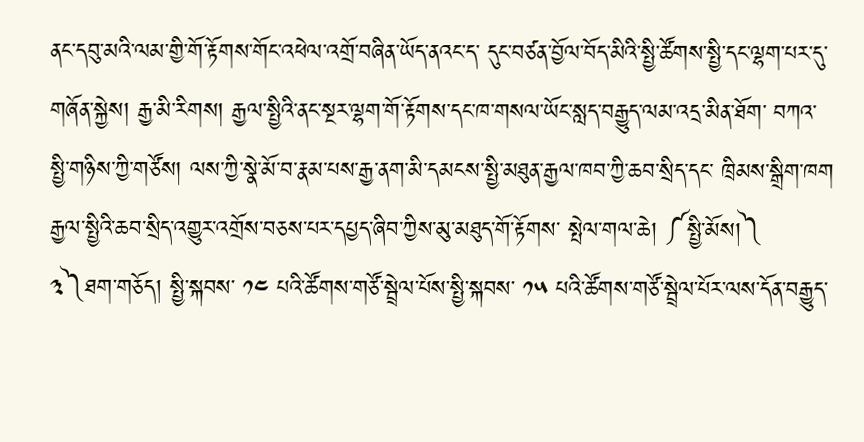ནང་དབུ་མའི་ལམ་གྱི་གོ་རྟོགས་གོང་འཕེལ་འགྲོ་བཞིན་ཡོད་ནའང་ད་ དུང་བཙན་བྱོལ་བོད་མིའི་སྤྱི་ཚོགས་སྤྱི་དང་ལྷག་པར་དུ་གཞོན་སྐྱེས། རྒྱ་མི་རིགས། རྒྱལ་སྤྱིའི་ནང་སྔར་ལྷག་གོ་རྟོགས་དང་ཁ་གསལ་ཡོང་སླད་བརྒྱུད་ལམ་འདྲ་མིན་ཐོག་ བཀའ་སྤྱི་གཉིས་ཀྱི་གཙོས། ལས་ཀྱི་སྣེ་མོ་བ་རྣམ་པས་རྒྱ་ནག་མི་དམངས་སྤྱི་མཐུན་རྒྱལ་ཁབ་ཀྱི་ཆབ་སྲིད་དང་ ཁྲིམས་སྒྲིག་ཁག རྒྱལ་སྤྱིའི་ཆབ་སྲིད་འགྱུར་འགྲོས་བཅས་པར་དཔྱད་ཞིབ་ཀྱིས་མུ་མཐུད་གོ་རྟོགས་ སྤེལ་གལ་ཆེ། ༼སྤྱི་མོས།༽
༣༽ཐག་གཅོད། སྤྱི་སྐབས་ ༡༤ པའི་ཚོགས་གཙོ་སྦྲེལ་པོས་སྤྱི་སྐབས་ ༡༥ པའི་ཚོགས་གཙོ་སྦྲེལ་པོར་ལས་དོན་བརྒྱུད་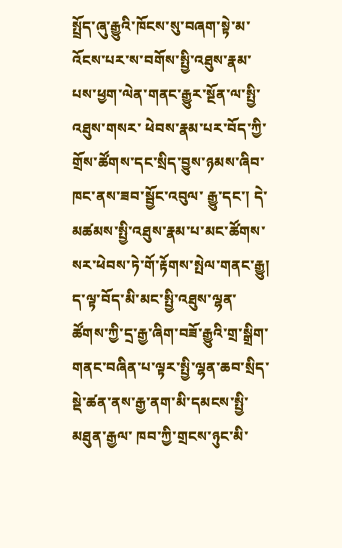སྤྲོད་ཞུ་རྒྱུའི་ཁོངས་སུ་བཞག་སྟེ་མ་ འོངས་པར་ས་བགོས་སྤྱི་འཐུས་རྣམ་པས་ཕྱག་ལེན་གནང་རྒྱུར་སྔོན་ལ་སྤྱི་འཐུས་གསར་ ཕེབས་རྣམ་པར་བོད་ཀྱི་གྲོས་ཚོགས་དང་སྲིད་བྱུས་ཉམས་ཞིབ་ཁང་ནས་ཟབ་སྦྱོང་འབུལ་ རྒྱུ་དང་། དེ་མཚམས་སྤྱི་འཐུས་རྣམ་པ་མང་ཚོགས་སར་ཕེབས་ཏེ་གོ་རྟོགས་སྤེལ་གནང་རྒྱུ། ད་ལྟ་བོད་མི་མང་སྤྱི་འཐུས་ལྷན་ཚོགས་ཀྱི་དྲ་རྒྱ་ཞིག་བཟོ་རྒྱུའི་གྲ་སྒྲིག་ གནང་བཞིན་པ་ལྟར་སྤྱི་ལྷན་ཆབ་སྲིད་སྡེ་ཚན་ནས་རྒྱ་ནག་མི་དམངས་སྤྱི་མཐུན་རྒྱལ་ ཁབ་ཀྱི་གྲངས་ཉུང་མི་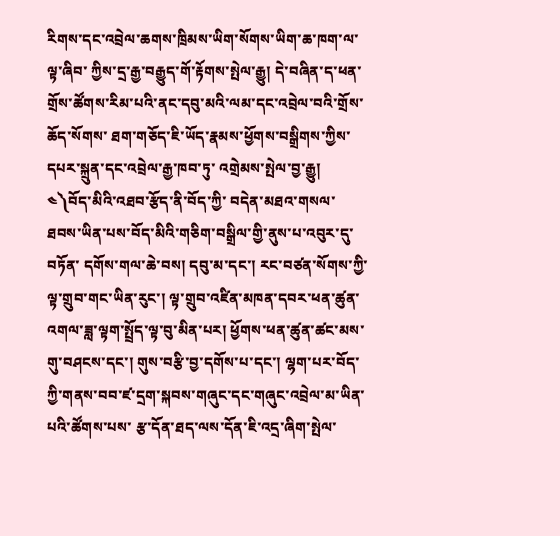རིགས་དང་འབྲེལ་ཆགས་ཁྲིམས་ཡིག་སོགས་ཡིག་ཆ་ཁག་ལ་ལྟ་ཞིབ་ ཀྱིས་དྲ་རྒྱ་བརྒྱུད་གོ་རྟོགས་སྤེལ་རྒྱུ། དེ་བཞིན་ད་ཕན་གྲོས་ཚོགས་རིམ་པའི་ནང་དབུ་མའི་ལམ་དང་འབྲེལ་བའི་གྲོས་ཆོད་སོགས་ ཐག་གཅོད་ཇི་ཡོད་རྣམས་ཕྱོགས་བསྒྲིགས་ཀྱིས་དཔར་སྐྲུན་དང་འབྲེལ་རྒྱ་ཁབ་ཏུ་ འགྲེམས་སྤེལ་བྱ་རྒྱུ།
༤༽བོད་མིའི་འཐབ་རྩོད་ནི་བོད་ཀྱི་ བདེན་མཐའ་གསལ་ཐབས་ཡིན་པས་བོད་མིའི་གཅིག་བསྒྲིལ་གྱི་ནུས་པ་འབུར་དུ་བཏོན་ དགོས་གལ་ཆེ་བས། དབུ་མ་དང་། རང་བཙན་སོགས་ཀྱི་ལྟ་གྲུབ་གང་ཡིན་རུང་། ལྟ་གྲུབ་འཛིན་མཁན་དབར་ཕན་ཚུན་འགལ་ཟླ་ལྟག་སྤྲོད་ལྟ་བུ་མིན་པར། ཕྱོགས་ཕན་ཚུན་ཚང་མས་གུ་བཤངས་དང་། གུས་བརྩི་བྱ་དགོས་པ་དང་། ལྷག་པར་བོད་ཀྱི་གནས་བབ་ཛ་དྲག་སྐབས་གཞུང་དང་གཞུང་འབྲེལ་མ་ཡིན་པའི་ཚོགས་པས་ རྩ་དོན་ཐད་ལས་དོན་ཇི་འདྲ་ཞིག་སྤེལ་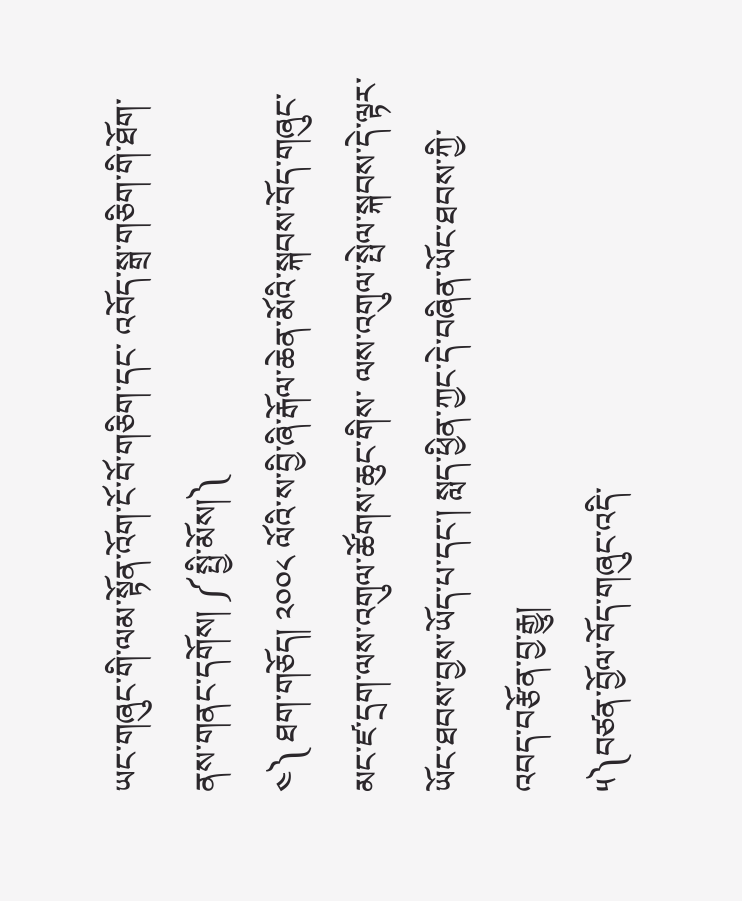ཡང་གཞུང་གི་ལམ་སྟོན་འོག་ངོ་བོ་གཅིག་དང་ འབོད་སྒྲ་གཅིག་གི་ཐོག་ནས་གནང་དགོས། ༼སྤྱི་མོས།༽
༤༽ ཐག་གཅོད། ༢༠༠༨ ལོའི་ས་བྱི་ཞི་རྒོལ་ཆེན་མོའི་སྐབས་བོད་གཞུང་མང་ཛ་དྲག་ལས་འགུལ་ཚོགས་ཆུང་གིས་ ལས་འགུལ་སྤེལ་སྐབས་དེ་ལྟར་ཡོང་ཐབས་བྱས་ཡོད་པ་དང་། སླད་ཕྱིན་ཀྱང་དེ་བཞིན་ཡོང་ཐབས་ཀྱི་འབད་བརྩོན་བྱ་རྒྱུ།
༥༽བཙན་བྱོལ་བོད་གཞུང་འདི་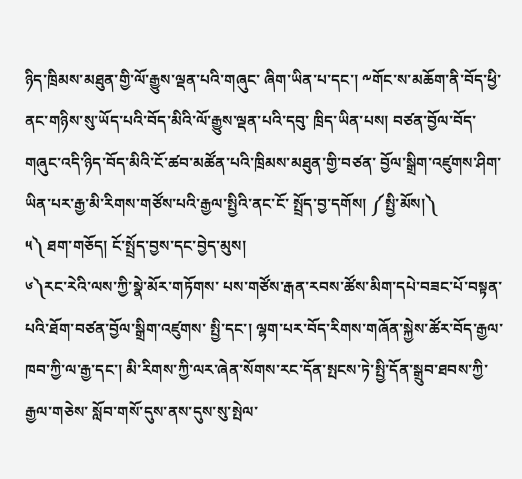ཉིད་ཁྲིམས་མཐུན་གྱི་ལོ་རྒྱུས་ལྡན་པའི་གཞུང་ ཞིག་ཡིན་པ་དང་། ༸གོང་ས་མཆོག་ནི་བོད་ཕྱི་ནང་གཉིས་སུ་ཡོད་པའི་བོད་མིའི་ལོ་རྒྱུས་ལྡན་པའི་དབུ་ ཁྲིད་ཡིན་པས། བཙན་བྱོལ་བོད་གཞུང་འདི་ཉིད་བོད་མིའི་ངོ་ཚབ་མཚོན་པའི་ཁྲིམས་མཐུན་གྱི་བཙན་ བྱོལ་སྒྲིག་འཛུགས་ཤིག་ཡིན་པར་རྒྱ་མི་རིགས་གཙོས་པའི་རྒྱལ་སྤྱིའི་ནང་ངོ་ སྤྲོད་བྱ་དགོས། ༼སྤྱི་མོས།༽
༥༽ ཐག་གཅོད། ངོ་སྤྲོད་བྱས་དང་བྱེད་མུས།
༦༽རང་རེའི་ལས་ཀྱི་སྣེ་མོར་གཏོགས་ པས་གཙོས་རྒན་རབས་ཚོས་མིག་དཔེ་བཟང་པོ་བསྟན་པའི་ཐོག་བཙན་བྱོལ་སྒྲིག་འཛུགས་ སྤྱི་དང་། ལྷག་པར་བོད་རིགས་གཞོན་སྐྱེས་ཚོར་བོད་རྒྱལ་ཁབ་ཀྱི་ལ་རྒྱ་དང་། མི་རིགས་ཀྱི་ལར་ཞེན་སོགས་རང་དོན་སྤངས་ཏེ་སྤྱི་དོན་སྒྲུབ་ཐབས་ཀྱི་རྒྱལ་གཅེས་ སློབ་གསོ་དུས་ནས་དུས་སུ་སྤེལ་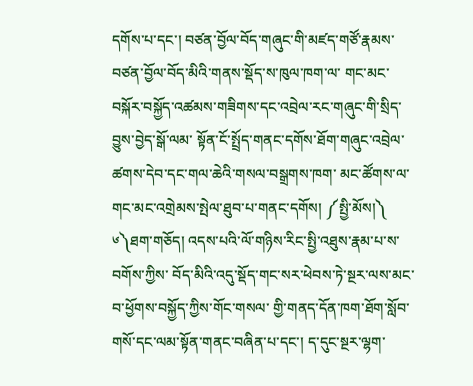དགོས་པ་དང་། བཙན་བྱོལ་བོད་གཞུང་གི་མཛད་གཙོ་རྣམས་བཙན་བྱོལ་བོད་མིའི་གནས་སྡོད་ས་ཁུལ་ཁག་ལ་ གང་མང་བསྐོར་བསྐྱོད་འཚམས་གཟིགས་དང་འབྲེལ་རང་གཞུང་གི་སྲིད་བྱུས་བྱེད་སྒོ་ལམ་ སྟོན་ངོ་སྤྲོད་གནང་དགོས་ཐོག་གཞུང་འབྲེལ་ཚགས་དེབ་དང་གལ་ཆེའི་གསལ་བསྒྲགས་ཁག་ མང་ཚོགས་ལ་གང་མང་འགྲེམས་སྤེལ་ཐུབ་པ་གནང་དགོས། ༼སྤྱི་མོས།༽
༦༽ཐག་གཅོད། འདས་པའི་ལོ་གཉིས་རིང་སྤྱི་འཐུས་རྣམ་པ་ས་བགོས་ཀྱིས་ བོད་མིའི་འདུ་སྡོད་གང་སར་ཕེབས་ཏེ་སྔར་ལས་མང་བ་ཕྱོགས་བསྐྱོད་ཀྱིས་གོང་གསལ་ གྱི་གནད་དོན་ཁག་ཐོག་སློབ་གསོ་དང་ལམ་སྟོན་གནང་བཞིན་པ་དང་། ད་དུང་སྔར་ལྷག་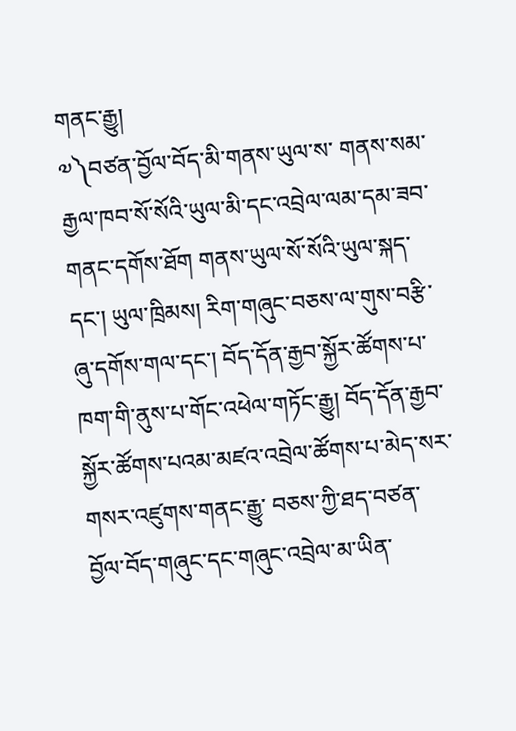གནང་རྒྱུ།
༧༽བཙན་བྱོལ་བོད་མི་གནས་ཡུལ་ས་ གནས་སམ་རྒྱལ་ཁབ་སོ་སོའི་ཡུལ་མི་དང་འབྲེལ་ལམ་དམ་ཟབ་གནང་དགོས་ཐོག གནས་ཡུལ་སོ་སོའི་ཡུལ་སྐད་དང་། ཡུལ་ཁྲིམས། རིག་གཞུང་བཅས་ལ་གུས་བརྩི་ཞུ་དགོས་གལ་དང་། བོད་དོན་རྒྱབ་སྐྱོར་ཚོགས་པ་ཁག་གི་ནུས་པ་གོང་འཕེལ་གཏོང་རྒྱུ། བོད་དོན་རྒྱབ་སྐྱོར་ཚོགས་པའམ་མཛའ་འབྲེལ་ཚོགས་པ་མེད་སར་གསར་འཛུགས་གནང་རྒྱུ་ བཅས་ཀྱི་ཐད་བཙན་བྱོལ་བོད་གཞུང་དང་གཞུང་འབྲེལ་མ་ཡིན་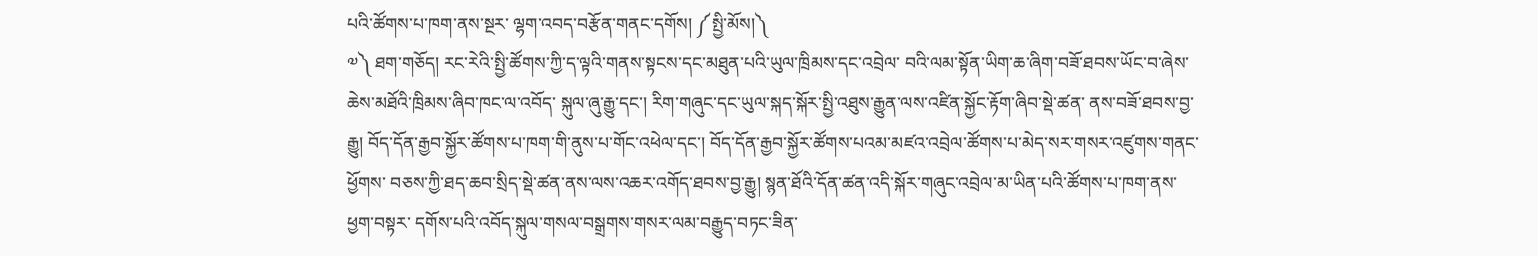པའི་ཚོགས་པ་ཁག་ནས་སྔར་ ལྷག་འབད་བརྩོན་གནང་དགོས། ༼སྤྱི་མོས།༽
༧༽ ཐག་གཅོད། རང་རེའི་སྤྱི་ཚོགས་ཀྱི་ད་ལྟའི་གནས་སྟངས་དང་མཐུན་པའི་ཡུལ་ཁྲིམས་དང་འབྲེལ་ བའི་ལམ་སྟོན་ཡིག་ཆ་ཞིག་བཟོ་ཐབས་ཡོང་བ་ཞེས་ཆེས་མཐོའི་ཁྲིམས་ཞིབ་ཁང་ལ་འབོད་ སྐུལ་ཞུ་རྒྱུ་དང་། རིག་གཞུང་དང་ཡུལ་སྐད་སྐོར་སྤྱི་འཐུས་རྒྱུན་ལས་འཛིན་སྐྱོང་རྟོག་ཞིབ་སྡེ་ཚན་ ནས་བཟོ་ཐབས་བྱ་རྒྱུ། བོད་དོན་རྒྱབ་སྐྱོར་ཚོགས་པ་ཁག་གི་ནུས་པ་གོང་འཕེལ་དང་། བོད་དོན་རྒྱབ་སྐྱོར་ཚོགས་པའམ་མཛའ་འབྲེལ་ཚོགས་པ་མེད་སར་གསར་འཛུགས་གནང་ཕྱོགས་ བཅས་ཀྱི་ཐད་ཆབ་སྲིད་སྡེ་ཚན་ནས་ལས་འཆར་འགོད་ཐབས་བྱ་རྒྱུ། སྙན་ཐོའི་དོན་ཚན་འདི་སྐོར་གཞུང་འབྲེལ་མ་ཡིན་པའི་ཚོགས་པ་ཁག་ནས་ཕྱག་བསྟར་ དགོས་པའི་འབོད་སྐུལ་གསལ་བསྒྲགས་གསར་ལམ་བརྒྱུད་བཏང་ཟིན་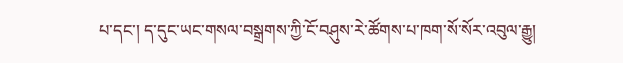པ་དང་། ད་དུང་ཡང་གསལ་བསྒྲགས་ཀྱི་ངོ་བཤུས་རེ་ཚོགས་པ་ཁག་སོ་སོར་འབུལ་རྒྱུ།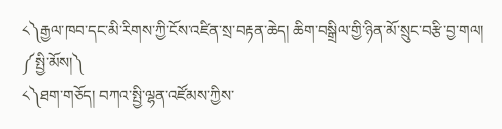༨༽རྒྱལ་ཁབ་དང་མི་རིགས་ཀྱི་ངོས་འཛིན་སྲ་བརྟན་ཆེད། ཆིག་བསྒྲིལ་གྱི་ཉིན་མོ་སྲུང་བརྩི་བྱ་གལ། ༼སྤྱི་མོས།༽
༨༽ཐག་གཅོད། བཀའ་སྤྱི་ལྷན་འཛོམས་ཀྱིས་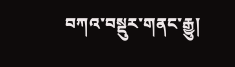བཀའ་བསྡུར་གནང་རྒྱུ།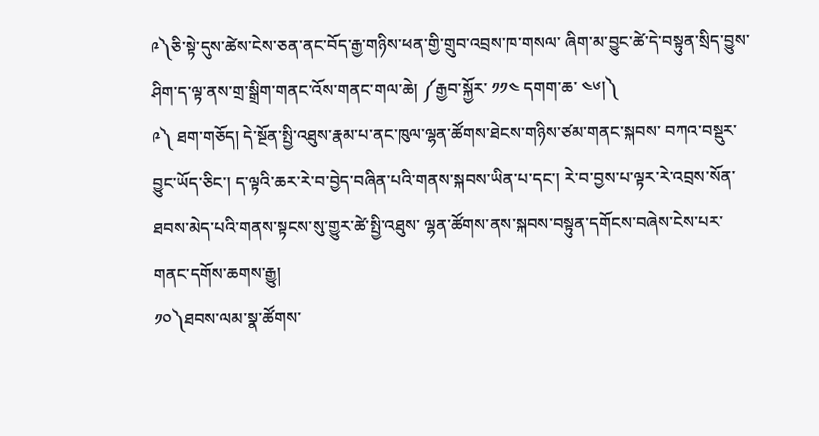༩༽ཅི་སྟེ་དུས་ཚེས་ངེས་ཅན་ནང་བོད་རྒྱ་གཉིས་ཕན་གྱི་གྲུབ་འབྲས་ཁ་གསལ་ ཞིག་མ་བྱུང་ཚེ་དེ་བསྟུན་སྲིད་བྱུས་ཤིག་ད་ལྟ་ནས་གྲ་སྒྲིག་གནང་འོས་གནང་གལ་ཆེ། ༼རྒྱབ་སྐྱོར་ ༡༡༤ དགག་ཆ་ ༤༦།༽
༩༽ ཐག་གཅོད། དེ་སྔོན་སྤྱི་འཐུས་རྣམ་པ་ནང་ཁུལ་ལྷན་ཚོགས་ཐེངས་གཉིས་ཙམ་གནང་སྐབས་ བཀའ་བསྡུར་བྱུང་ཡོད་ཅིང་། ད་ལྟའི་ཆར་རེ་བ་བྱེད་བཞིན་པའི་གནས་སྐབས་ཡིན་པ་དང་། རེ་བ་བྱས་པ་ལྟར་རེ་འབྲས་སོན་ཐབས་མེད་པའི་གནས་སྟངས་སུ་གྱུར་ཚེ་སྤྱི་འཐུས་ ལྷན་ཚོགས་ནས་སྐབས་བསྟུན་དགོངས་བཞེས་ངེས་པར་གནང་དགོས་ཆགས་རྒྱུ།
༡༠༽ཐབས་ལམ་སྣ་ཚོགས་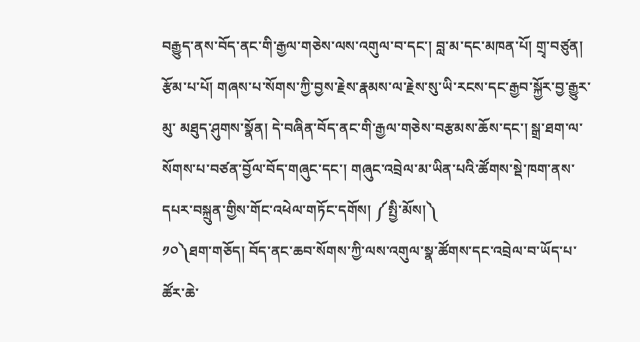བརྒྱུད་ནས་བོད་ནང་གི་རྒྱལ་གཅེས་ལས་འགུལ་བ་དང་། བླ་མ་དང་མཁན་པོ། གྲྭ་བཙུན། རྩོམ་པ་པོ། གཞས་པ་སོགས་ཀྱི་བྱས་རྗེས་རྣམས་ལ་རྗེས་སུ་ཡི་རངས་དང་རྒྱབ་སྐྱོར་བྱ་རྒྱུར་མུ་ མཐུད་ཤུགས་སྣོན། དེ་བཞིན་བོད་ནང་གི་རྒྱལ་གཅེས་བརྩམས་ཆོས་དང་། སྒྲ་ཐག་ལ་སོགས་པ་བཙན་བྱོལ་བོད་གཞུང་དང་། གཞུང་འབྲེལ་མ་ཡིན་པའི་ཚོགས་སྡེ་ཁག་ནས་དཔར་བསྐྲུན་གྱིས་གོང་འཕེལ་གཏོང་དགོས། ༼སྤྱི་མོས།༽
༡༠༽ཐག་གཅོད། བོད་ནང་ཆབ་སོགས་ཀྱི་ལས་འགུལ་སྣ་ཚོགས་དང་འབྲེལ་བ་ཡོད་པ་ཚོར་ཆེ་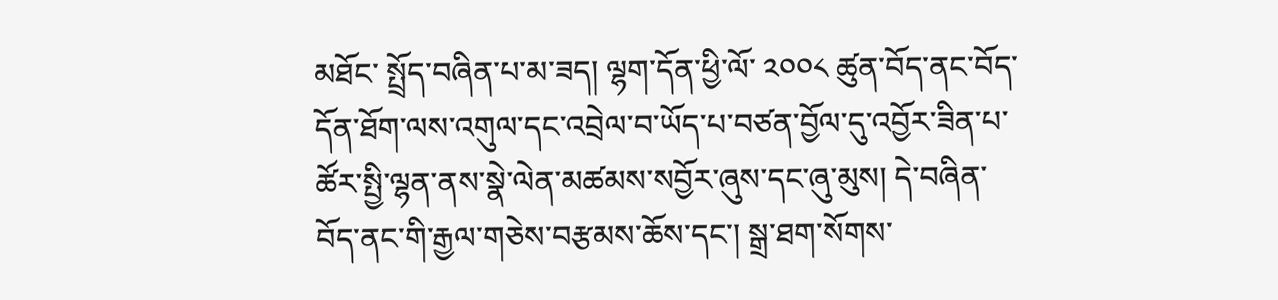མཐོང་ སྤྲོད་བཞིན་པ་མ་ཟད། ལྷག་དོན་ཕྱི་ལོ་ ༢༠༠༨ ཚུན་བོད་ནང་བོད་དོན་ཐོག་ལས་འགུལ་དང་འབྲེལ་བ་ཡོད་པ་བཙན་བྱོལ་དུ་འབྱོར་ཟིན་པ་ ཚོར་སྤྱི་ལྷན་ནས་སྣེ་ལེན་མཚམས་སབྱོར་ཞུས་དང་ཞུ་མུས། དེ་བཞིན་བོད་ནང་གི་རྒྱལ་གཅེས་བརྩམས་ཆོས་དང་། སྒྲ་ཐག་སོགས་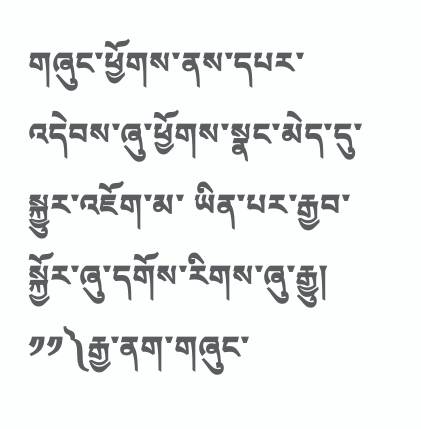གཞུང་ཕྱོགས་ནས་དཔར་འདེབས་ཞུ་ཕྱོགས་སྣང་མེད་དུ་སྐྱུར་འཇོག་མ་ ཡིན་པར་རྒྱབ་སྐྱོར་ཞུ་དགོས་རིགས་ཞུ་རྒྱུ།
༡༡༽རྒྱ་ནག་གཞུང་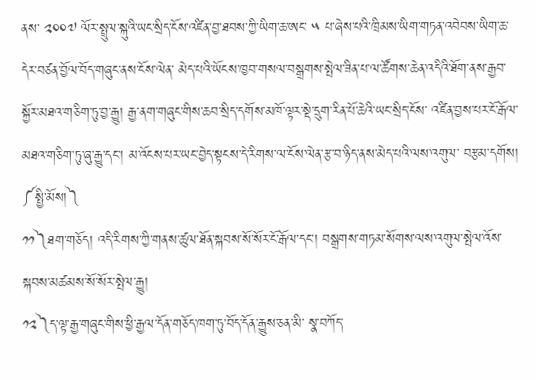ནས་ ༢༠༠༧ ལོར་སྤྲུལ་སྐུའི་ཡང་སྲིད་ངོས་འཛིན་བྱ་ཐབས་ཀྱི་ཡིག་ཆ་ཨང་ ༥ པ་ཞེས་པའི་ཁྲིམས་ཡིག་གཏན་འབེབས་ཡིག་ཆ་དེར་བཙན་བྱོལ་བོད་གཞུང་ནས་ངོས་ལེན་ མེད་པའི་ཡོངས་ཁྱབ་གསལ་བསྒྲགས་སྤེལ་ཟིན་པ་ལ་ཚོགས་ཆེན་འདིའི་ཐོག་ནས་རྒྱབ་ སྐྱོར་མཐའ་གཅིག་ཏུ་བྱ་རྒྱུ། རྒྱ་ནག་གཞུང་གིས་ཆབ་སྲིད་དགོས་མཁོ་ལྟར་སྡེ་དྲུག་རིན་པོ་ཆེའི་ཡང་སྲིད་ངོས་ འཛིན་བྱས་པར་ངོ་རྒོལ་མཐའ་གཅིག་ཏུ་ཞུ་རྒྱུ་དང་། མ་འོངས་པར་ཡང་བྱེད་སྟངས་དེ་རིགས་ལ་ངོས་ལེན་རྩ་བ་ཉིད་ནས་མེད་པའི་ལས་འགུལ་ བརྩམ་དགོས། ༼སྤྱི་མོས།༽
༡༡༽ཐག་གཅོད། འདི་རིགས་ཀྱི་གནས་ཚུལ་ཐོན་སྐབས་སོ་སོར་ངོ་རྒོལ་དང་། བསྒྲགས་གཏམ་སོགས་ལས་འགུལ་སྤེལ་འོས་སྐབས་མཚམས་སོ་སོར་སྤེལ་རྒྱུ།
༡༢༽ད་ལྟ་རྒྱ་གཞུང་གིས་ཕྱི་རྒྱལ་དོན་གཅོད་ཁག་ཏུ་བོད་དོན་རྒྱུས་ཅན་མི་ སྣ་བཀོད་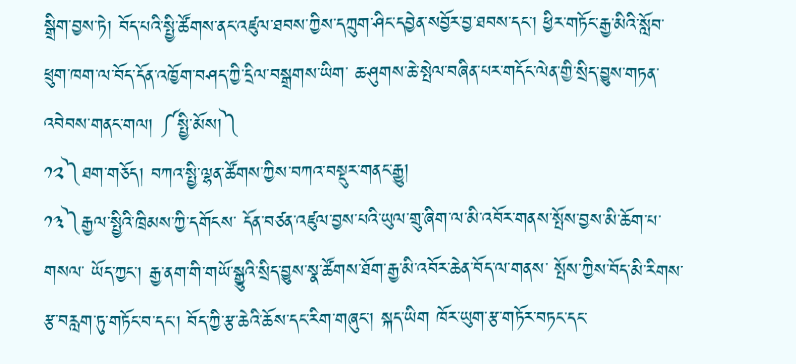སྒྲིག་བྱས་ཏེ། བོད་པའི་སྤྱི་ཚོགས་ནང་འཛུལ་ཐབས་ཀྱིས་དཀྲུག་ཤིང་དབྱེན་སབྱོར་བྱ་ཐབས་དང་། ཕྱིར་གཏོང་རྒྱ་མིའི་སློབ་ཕྲུག་ཁག་ལ་བོད་དོན་འཁྱོག་བཤད་ཀྱི་དྲིལ་བསྒྲགས་ཡིག་ ཆ་ཤུགས་ཆེ་སྤེལ་བཞིན་པར་གདོང་ལེན་གྱི་སྲིད་བྱུས་གཏན་འབེབས་གནང་གལ། ༼སྤྱི་མོས།༽
༡༢༽ཐག་གཅོད། བཀའ་སྤྱི་ལྷན་ཚོགས་ཀྱིས་བཀའ་བསྡུར་གནང་རྒྱུ།
༡༣༽རྒྱལ་སྤྱིའི་ཁྲིམས་ཀྱི་དགོངས་ དོན་བཙན་འཛུལ་བྱས་པའི་ཡུལ་གྲུ་ཞིག་ལ་མི་འབོར་གནས་སྤོས་བྱས་མི་ཆོག་པ་གསལ་ ཡོད་ཀྱང་། རྒྱ་ནག་གི་གཡོ་སྒྱུའི་སྲིད་བྱུས་སྣ་ཚོགས་ཐོག་རྒྱ་མི་འབོར་ཆེན་བོད་ལ་གནས་ སྤོས་ཀྱིས་བོད་མི་རིགས་རྩ་བརླག་ཏུ་གཏོང་བ་དང་། བོད་ཀྱི་རྩ་ཆེའི་ཆོས་དང་རིག་གཞུང་། སྐད་ཡིག ཁོར་ཡུག་རྩ་གཏོར་བཏང་དང་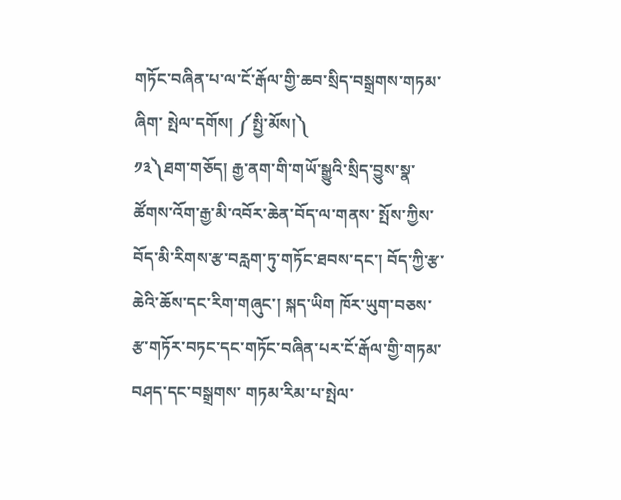གཏོང་བཞིན་པ་ལ་ངོ་རྒོལ་གྱི་ཆབ་སྲིད་བསྒྲགས་གཏམ་ཞིག་ སྤེལ་དགོས། ༼སྤྱི་མོས།༽
༡༣༽ཐག་གཅོད། རྒྱ་ནག་གི་གཡོ་སྒྱུའི་སྲིད་བྱུས་སྣ་ཚོགས་འོག་རྒྱ་མི་འབོར་ཆེན་བོད་ལ་གནས་ སྤོས་ཀྱིས་བོད་མི་རིགས་རྩ་བརླག་ཏུ་གཏོང་ཐབས་དང་། བོད་ཀྱི་རྩ་ཆེའི་ཆོས་དང་རིག་གཞུང་། སྐད་ཡིག ཁོར་ཡུག་བཅས་རྩ་གཏོར་བཏང་དང་གཏོང་བཞིན་པར་ངོ་རྒོལ་གྱི་གཏམ་བཤད་དང་བསྒྲགས་ གཏམ་རིམ་པ་སྤེལ་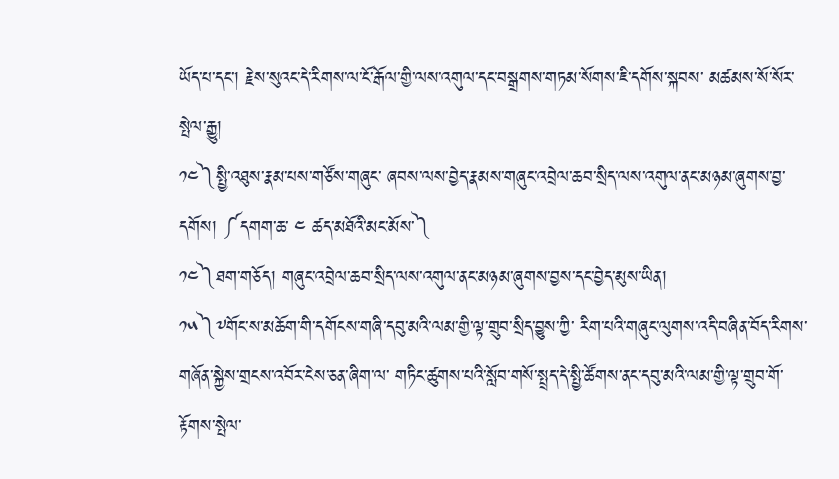ཡོད་པ་དང་། རྗེས་སུའང་དེ་རིགས་ལ་ངོ་རྒོལ་གྱི་ལས་འགུལ་དང་བསྒྲགས་གཏམ་སོགས་ཇི་དགོས་སྐབས་ མཚམས་སོ་སོར་སྤེལ་རྒྱུ།
༡༤༽སྤྱི་འཐུས་རྣམ་པས་གཙོས་གཞུང་ ཞབས་ལས་བྱེད་རྣམས་གཞུང་འབྲེལ་ཆབ་སྲིད་ལས་འགུལ་ནང་མཉམ་ཞུགས་བྱ་དགོས། ༼དགག་ཆ་ ༤ ཚད་མཐོའི་མང་མོས་༽
༡༤༽ཐག་གཅོད། གཞུང་འབྲེལ་ཆབ་སྲིད་ལས་འགུལ་ནང་མཉམ་ཞུགས་བྱས་དང་བྱེད་མུས་ཡིན།
༡༥༽༸གོང་ས་མཆོག་གི་དགོངས་གཞི་དབུ་མའི་ལམ་གྱི་ལྟ་གྲུབ་སྲིད་བྱུས་ཀྱི་ རིག་པའི་གཞུང་ལུགས་འདི་བཞིན་བོད་རིགས་གཞོན་སྐྱེས་གྲངས་འབོར་ངེས་ཅན་ཞིག་ལ་ གཏིང་ཚུགས་པའི་སློབ་གསོ་སྤྲད་དེ་སྤྱི་ཚོགས་ནང་དབུ་མའི་ལམ་གྱི་ལྟ་གྲུབ་གོ་ རྟོགས་སྤེལ་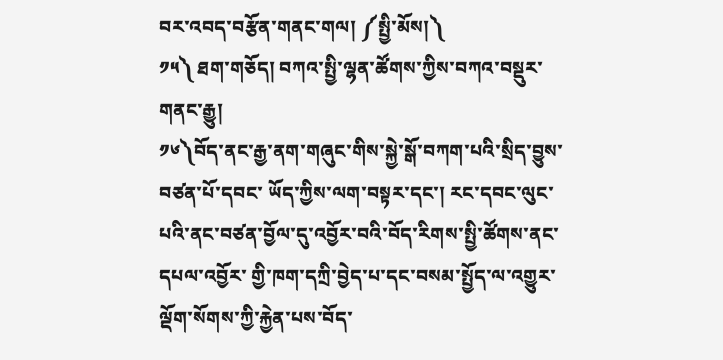བར་འབད་བརྩོན་གནང་གལ། ༼སྤྱི་མོས།༽
༡༥༽ ཐག་གཅོད། བཀའ་སྤྱི་ལྷན་ཚོགས་ཀྱིས་བཀའ་བསྡུར་གནང་རྒྱུ།
༡༦༽བོད་ནང་རྒྱ་ནག་གཞུང་གིས་སྐྱེ་སྒོ་བཀག་པའི་སྲིད་བྱུས་བཙན་པོ་དབང་ ཡོད་ཀྱིས་ལག་བསྟར་དང་། རང་དབང་ལུང་པའི་ནང་བཙན་བྱོལ་དུ་འབྱོར་བའི་བོད་རིགས་སྤྱི་ཚོགས་ནང་དཔལ་འབྱོར་ གྱི་ཁག་དཀྲི་བྱེད་པ་དང་བསམ་སྤྱོད་ལ་འགྱུར་ལྡོག་སོགས་ཀྱི་རྐྱེན་པས་བོད་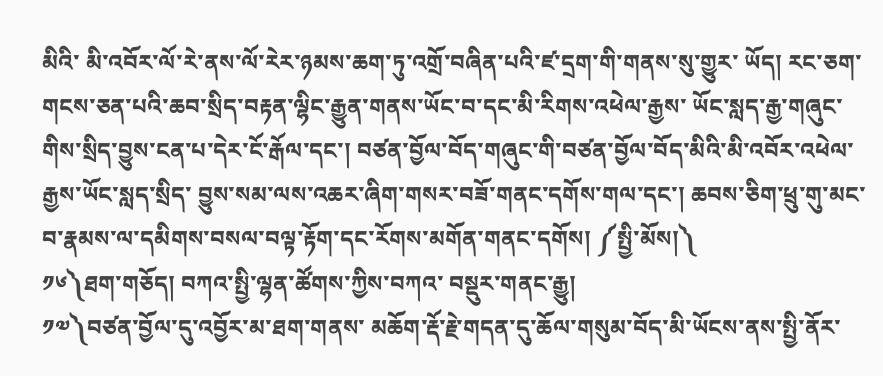མིའི་ མི་འབོར་ལོ་རེ་ནས་ལོ་རེར་ཉམས་ཆག་ཏུ་འགྲོ་བཞིན་པའི་ཛ་དྲག་གི་གནས་སུ་གྱུར་ ཡོད། རང་ཅག་གངས་ཅན་པའི་ཆབ་སྲིད་བརྟན་ལྷིང་རྒྱུན་གནས་ཡོང་བ་དང་མི་རིགས་འཕེལ་རྒྱས་ ཡོང་སླད་རྒྱ་གཞུང་གིས་སྲིད་བྱུས་ངན་པ་དེར་ངོ་རྒོལ་དང་། བཙན་བྱོལ་བོད་གཞུང་གི་བཙན་བྱོལ་བོད་མིའི་མི་འབོར་འཕེལ་རྒྱས་ཡོང་སླད་སྲིད་ བྱུས་སམ་ལས་འཆར་ཞིག་གསར་བཟོ་གནང་དགོས་གལ་དང་། ཆབས་ཅིག་ཕྲུ་གུ་མང་བ་རྣམས་ལ་དམིགས་བསལ་བལྟ་རྟོག་དང་རོགས་མགོན་གནང་དགོས། ༼སྤྱི་མོས།༽
༡༦༽ཐག་གཅོད། བཀའ་སྤྱི་ལྷན་ཚོགས་ཀྱིས་བཀའ་ བསྡུར་གནང་རྒྱུ།
༡༧༽བཙན་བྱོལ་དུ་འབྱོར་མ་ཐག་གནས་ མཆོག་རྡོ་རྗེ་གདན་དུ་ཆོལ་གསུམ་བོད་མི་ཡོངས་ནས་སྤྱི་ནོར་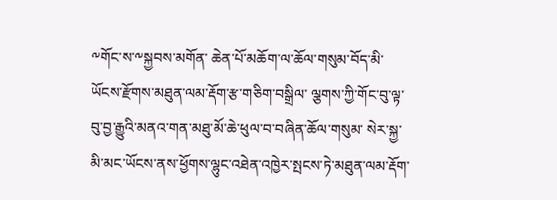༸གོང་ས་༸སྐྱབས་མགོན་ ཆེན་པོ་མཆོག་ལ་ཆོལ་གསུམ་བོད་མི་ཡོངས་རྫོགས་མཐུན་ལམ་རྡོག་རྩ་གཅིག་བསྒྲིལ་ ལྕགས་ཀྱི་གོང་བུ་ལྟ་བུ་བྱ་རྒྱུའི་མནའ་གན་མཐུ་མོ་ཆེ་ཕུལ་བ་བཞིན་ཆོལ་གསུམ་ སེར་སྐྱ་མི་མང་ཡོངས་ནས་ཕྱོགས་ལྷུང་འཐེན་འཁྱེར་སྤངས་ཏེ་མཐུན་ལམ་རྡོག་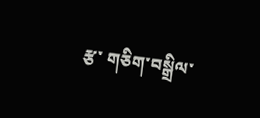རྩ་ གཅིག་བསྒྲིལ་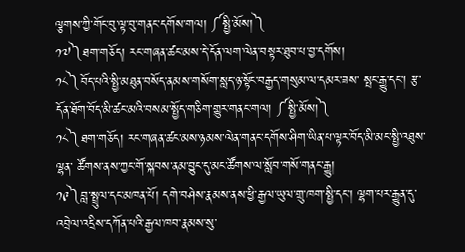ལྕགས་ཀྱི་གོང་བུ་ལྟ་བུ་གནང་དགོས་གལ། ༼སྤྱི་མོས།༽
༡༧༽ཐག་གཅོད། རང་གཞན་ཚང་མས་དེ་དོན་ལག་ལེན་བསྟར་ཐུབ་པ་བྱ་དགོས།
༡༨༽བོད་པའི་སྤྱི་མཐུན་བསོད་ནམས་གསོག་སླད་ཉ་སྟོང་བརྒྱད་གསུམ་ལ་དམར་ཟས་ སྤང་རྒྱུ་དང་། རྩ་དོན་ཐོག་བོད་མི་ཚང་མའི་བསམ་སྤྱོད་གཅིག་གྱུར་གནང་གལ། ༼སྤྱི་མོས།༽
༡༨༽ཐག་གཅོད། རང་གཞན་ཚང་མས་ཉམས་ལེན་གནང་དགོས་ཤིག་ཡིན་པ་ལྟར་བོད་མི་མང་སྤྱི་འཐུས་ལྷན་ ཚོགས་ནས་ཀྱང་གོ་སྐབས་ནམ་བྱུང་དུ་མང་ཚོགས་ལ་སློབ་གསོ་གནང་རྒྱུ།
༡༩༽བླ་སྤྲུལ་དང་མཁན་པོ། དགེ་བཤེས་རྣམས་ནས་ཕྱི་རྒྱལ་ཡུལ་གྲུ་ཁག་སྤྱི་དང་། ལྷག་པར་རྒྱུན་དུ་འབྲེལ་འདྲིས་དཀོན་པའི་རྒྱལ་ཁབ་རྣམས་སུ་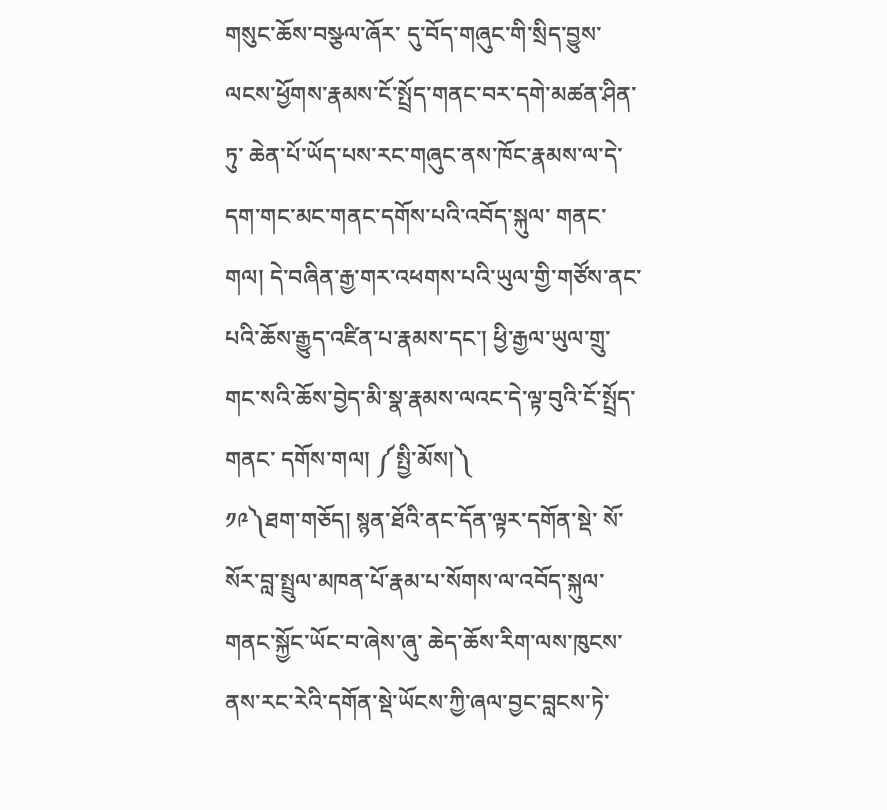གསུང་ཆོས་བསྩལ་ཞོར་ དུ་བོད་གཞུང་གི་སྲིད་བྱུས་ལངས་ཕྱོགས་རྣམས་ངོ་སྤྲོད་གནང་བར་དགེ་མཚན་ཤིན་ཏུ་ ཆེན་པོ་ཡོད་པས་རང་གཞུང་ནས་ཁོང་རྣམས་ལ་དེ་དག་གང་མང་གནང་དགོས་པའི་འབོད་སྐུལ་ གནང་གལ། དེ་བཞིན་རྒྱ་གར་འཕགས་པའི་ཡུལ་གྱི་གཙོས་ནང་པའི་ཆོས་རྒྱུད་འཛིན་པ་རྣམས་དང་། ཕྱི་རྒྱལ་ཡུལ་གྲུ་གང་སའི་ཆོས་བྱེད་མི་སྣ་རྣམས་ལའང་དེ་ལྟ་བུའི་ངོ་སྤྲོད་གནང་ དགོས་གལ། ༼སྤྱི་མོས།༽
༡༩༽ཐག་གཅོད། སྙན་ཐོའི་ནང་དོན་ལྟར་དགོན་སྡེ་ སོ་སོར་བླ་སྤྲུལ་མཁན་པོ་རྣམ་པ་སོགས་ལ་འབོད་སྐུལ་གནང་སྐྱོང་ཡོང་བ་ཞེས་ཞུ་ ཆེད་ཆོས་རིག་ལས་ཁུངས་ནས་རང་རེའི་དགོན་སྡེ་ཡོངས་ཀྱི་ཞལ་བྱང་བླངས་ཏེ་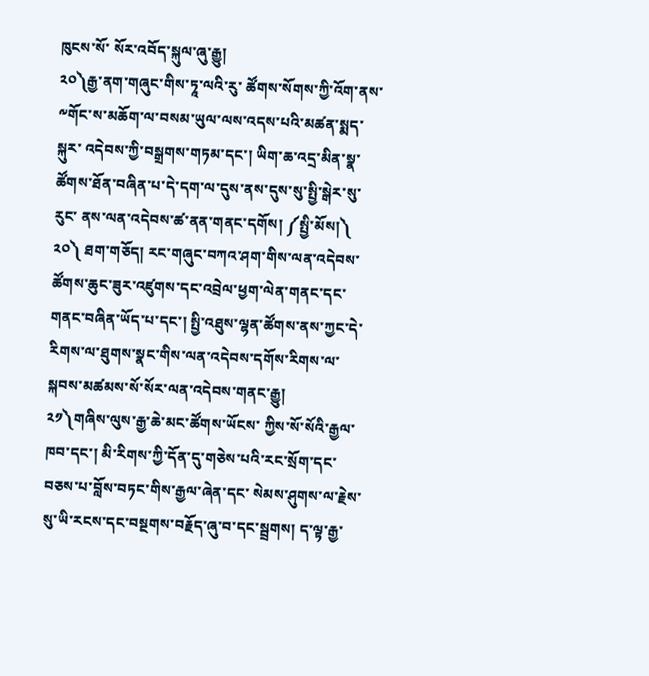ཁུངས་སོ་ སོར་འབོད་སྐུལ་ཞུ་རྒྱུ།
༢༠༽རྒྱ་ནག་གཞུང་གིས་ཏཱ་ལའི་རུ་ ཚོགས་སོགས་ཀྱི་འོག་ནས་༸གོང་ས་མཆོག་ལ་བསམ་ཡུལ་ལས་འདས་པའི་མཚན་སྨད་སྐུར་ འདེབས་ཀྱི་བསྒྲགས་གཏམ་དང་། ཡིག་ཆ་འདྲ་མིན་སྣ་ཚོགས་ཐོན་བཞིན་པ་དེ་དག་ལ་དུས་ནས་དུས་སུ་སྤྱི་སྒེར་སུ་རུང་ ནས་ལན་འདེབས་ཚ་ནན་གནང་དགོས། ༼སྤྱི་མོས།༽
༢༠༽ ཐག་གཅོད། རང་གཞུང་བཀའ་ཤག་གིས་ལན་འདེབས་ཚོགས་ཆུང་ཟུར་འཛུགས་དང་འབྲེལ་ཕྱག་ལེན་གནང་དང་ གནང་བཞིན་ཡོད་པ་དང་། སྤྱི་འཐུས་ལྷན་ཚོགས་ནས་ཀྱང་དེ་རིགས་ལ་ཐུགས་སྣང་གིས་ལན་འདེབས་དགོས་རིགས་ལ་ སྐབས་མཚམས་སོ་སོར་ལན་འདེབས་གནང་རྒྱུ།
༢༡༽གཞིས་ལུས་རྒྱ་ཆེ་མང་ཚོགས་ཡོངས་ ཀྱིས་སོ་སོའི་རྒྱལ་ཁབ་དང་། མི་རིགས་ཀྱི་དོན་དུ་གཅེས་པའི་རང་སྲོག་དང་བཅས་པ་བློས་བཏང་གིས་རྒྱལ་ཞེན་དང་ སེམས་ཤུགས་ལ་རྗེས་སུ་ཡི་རངས་དང་བསྔགས་བརྗོད་ཞུ་བ་དང་སྦྲགས། ད་ལྟ་རྒྱ་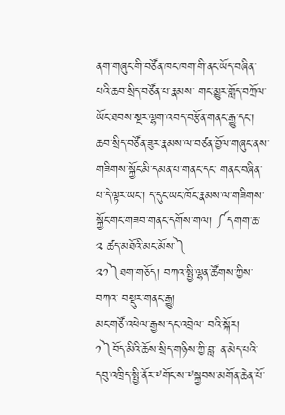ནག་གཞུང་གི་བཙོན་ཁང་ཁག་གི་ནང་ཡོད་བཞིན་པའི་ཆབ་སྲིད་བཙོན་པ་རྣམས་ གང་མྱུར་གློད་བཀྲོལ་ཡོང་ཐབས་སྔར་ལྷག་འབད་བརྩོན་གནང་རྒྱུ་དང་། ཆབ་སྲིད་བཙོན་ཟུར་རྣམས་ལ་བཙན་བྱོལ་གཞུང་ནས་གཟིགས་སྐྱོང་མི་དམན་པ་གནང་དང་ གནང་བཞིན་པ་དེ་ལྟར་ཡང་། ད་དུང་ཡང་ཁོང་རྣམས་ལ་གཟིགས་སྐྱོང་གང་གཟབ་གནང་དགོས་གལ། ༼དགག་ཆ་ ༢ ཚད་མཐོའི་མང་མོས་༽
༢༡༽ཐག་གཅོད། བཀའ་སྤྱི་ལྷན་ཚོགས་ཀྱིས་བཀའ་ བསྡུར་གནང་རྒྱུ།
མང་གཙོ་འཕེལ་རྒྱས་དང་འབྲེལ་ བའི་སྐོར།
༡༽བོད་མིའི་ཆོས་སྲིད་གཉིས་ཀྱི་བླ་ ན་མེད་པའི་དབུ་འཁྲིད་སྤྱི་ནོར་༸གོང་ས་༸སྐྱབས་མགོན་ཆེན་པོ་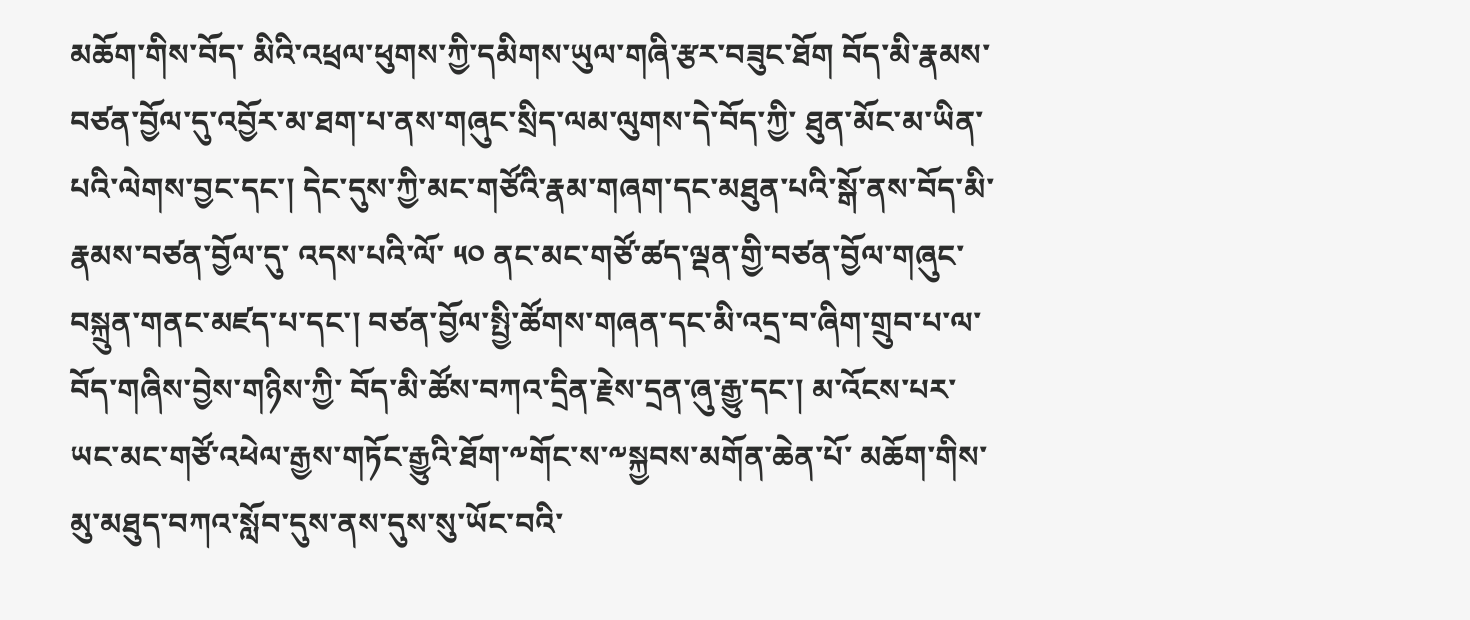མཆོག་གིས་བོད་ མིའི་འཕྲལ་ཕུགས་ཀྱི་དམིགས་ཡུལ་གཞི་རྩར་བཟུང་ཐོག བོད་མི་རྣམས་བཙན་བྱོལ་དུ་འབྱོར་མ་ཐག་པ་ནས་གཞུང་སྲིད་ལམ་ལུགས་དེ་བོད་ཀྱི་ ཐུན་མོང་མ་ཡིན་པའི་ལེགས་བྱང་དང་། དེང་དུས་ཀྱི་མང་གཙོའི་རྣམ་གཞག་དང་མཐུན་པའི་སྒོ་ནས་བོད་མི་རྣམས་བཙན་བྱོལ་དུ་ འདས་པའི་ལོ་ ༥༠ ནང་མང་གཙོ་ཚད་ལྡན་གྱི་བཙན་བྱོལ་གཞུང་བསྐྲུན་གནང་མཛད་པ་དང་། བཙན་བྱོལ་སྤྱི་ཚོགས་གཞན་དང་མི་འདྲ་བ་ཞིག་གྲུབ་པ་ལ་བོད་གཞིས་བྱེས་གཉིས་ཀྱི་ བོད་མི་ཚོས་བཀའ་དྲིན་རྗེས་དྲན་ཞུ་རྒྱུ་དང་། མ་འོངས་པར་ཡང་མང་གཙོ་འཕེལ་རྒྱས་གཏོང་རྒྱུའི་ཐོག་༸གོང་ས་༸སྐྱབས་མགོན་ཆེན་པོ་ མཆོག་གིས་མུ་མཐུད་བཀའ་སློབ་དུས་ནས་དུས་སུ་ཡོང་བའི་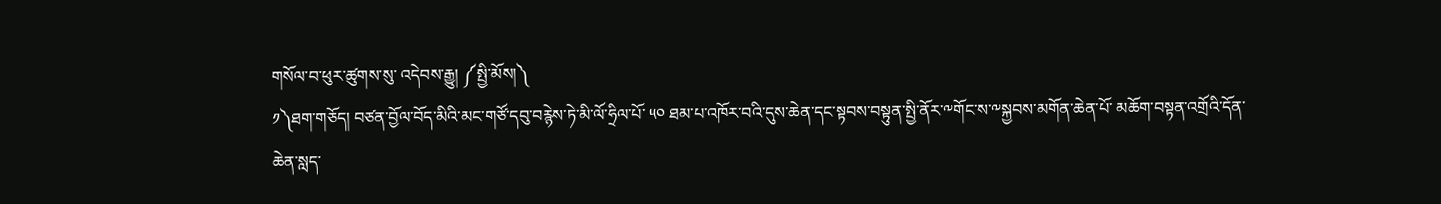གསོལ་བ་ཕུར་ཚུགས་སུ་ འདེབས་རྒྱུ། ༼སྤྱི་མོས།༽
༡༽ཐག་གཅོད། བཙན་བྱོལ་བོད་མིའི་མང་གཙོ་དབུ་བརྙེས་ཏེ་མི་ལོ་ཧྲིལ་པོ་ ༥༠ ཐམ་པ་འཁོར་བའི་དུས་ཆེན་དང་སྟབས་བསྟུན་སྤྱི་ནོར་༸གོང་ས་༸སྐྱབས་མགོན་ཆེན་པོ་ མཆོག་བསྟན་འགྲོའི་དོན་ཆེན་སླད་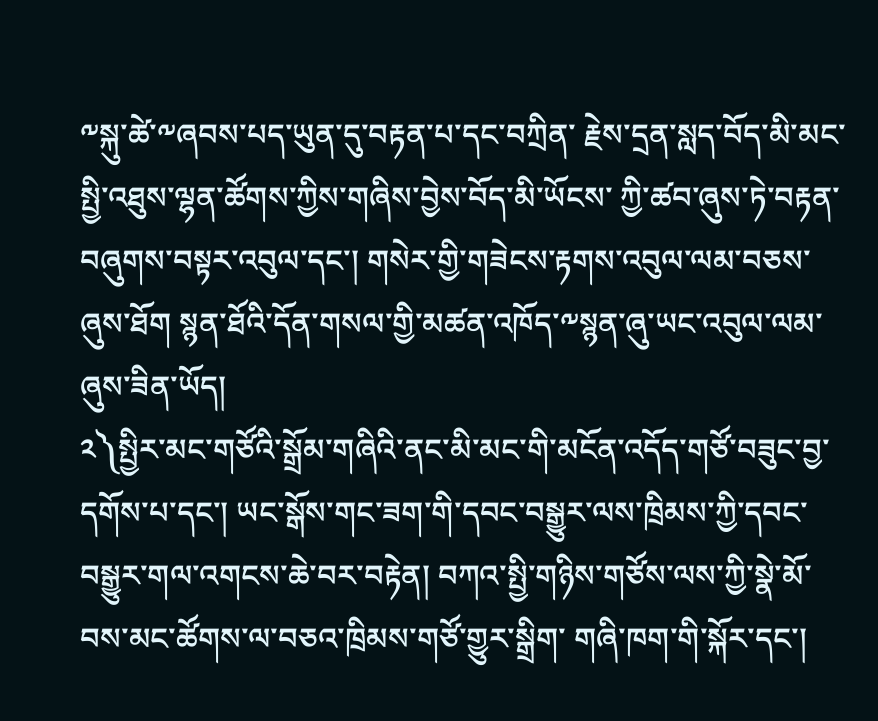༸སྐུ་ཚེ་༸ཞབས་པད་ཡུན་དུ་བརྟན་པ་དང་བཀྲིན་ རྗེས་དྲན་སླད་བོད་མི་མང་སྤྱི་འཐུས་ལྷན་ཚོགས་ཀྱིས་གཞིས་བྱེས་བོད་མི་ཡོངས་ ཀྱི་ཚབ་ཞུས་ཏེ་བརྟན་བཞུགས་བསྟར་འབུལ་དང་། གསེར་གྱི་གཟེངས་རྟགས་འབུལ་ལམ་བཅས་ཞུས་ཐོག སྙན་ཐོའི་དོན་གསལ་གྱི་མཚན་འཁོད་༸སྙན་ཞུ་ཡང་འབུལ་ལམ་ཞུས་ཟིན་ཡོད།
༢༽སྤྱིར་མང་གཙོའི་སྒྲོམ་གཞིའི་ནང་མི་མང་གི་མངོན་འདོད་གཙོ་བཟུང་བྱ་ དགོས་པ་དང་། ཡང་སྒོས་གང་ཟག་གི་དབང་བསྒྱུར་ལས་ཁྲིམས་ཀྱི་དབང་བསྒྱུར་གལ་འགངས་ཆེ་བར་བརྟེན། བཀའ་སྤྱི་གཉིས་གཙོས་ལས་ཀྱི་སྣེ་མོ་བས་མང་ཚོགས་ལ་བཅའ་ཁྲིམས་གཙོ་གྱུར་སྒྲིག་ གཞི་ཁག་གི་སྐོར་དང་།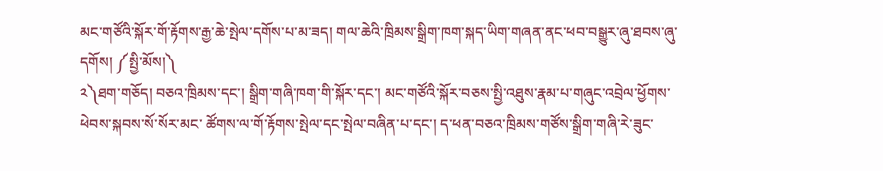མང་གཙོའི་སྐོར་གོ་རྟོགས་རྒྱ་ཆེ་སྤེལ་དགོས་པ་མ་ཟད། གལ་ཆེའི་ཁྲིམས་སྒྲིག་ཁག་སྐད་ཡིག་གཞན་ནང་ཕབ་བསྒྱུར་ཞུ་ཐབས་ཞུ་དགོས། ༼སྤྱི་མོས།༽
༢༽ཐག་གཅོད། བཅའ་ཁྲིམས་དང་། སྒྲིག་གཞི་ཁག་གི་སྐོར་དང་། མང་གཙོའི་སྐོར་བཅས་སྤྱི་འཐུས་རྣམ་པ་གཞུང་འབྲེལ་ཕྱོགས་ཕེབས་སྐབས་སོ་སོར་མང་ ཚོགས་ལ་གོ་རྟོགས་སྤེལ་དང་སྤེལ་བཞིན་པ་དང་། ད་ཕན་བཅའ་ཁྲིམས་གཙོས་སྒྲིག་གཞི་རེ་ཟུང་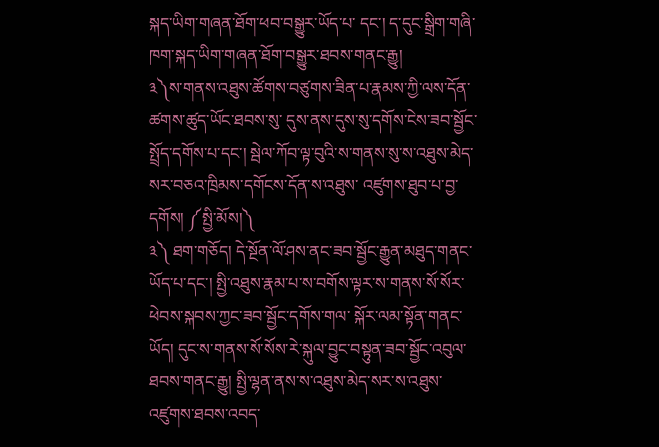སྐད་ཡིག་གཞན་ཐོག་ཕབ་བསྒྱུར་ཡོད་པ་ དང་། ད་དུང་སྒྲིག་གཞི་ཁག་སྐད་ཡིག་གཞན་ཐོག་བསྒྱུར་ཐབས་གནང་རྒྱུ།
༣༽ས་གནས་འཐུས་ཚོགས་བཙུགས་ཟིན་པ་རྣམས་ཀྱི་ལས་དོན་ཚགས་ཚུད་ཡོང་ཐབས་སུ་ དུས་ནས་དུས་སུ་དགོས་ངེས་ཟབ་སྦྱོང་སྤྲོད་དགོས་པ་དང་། སྦེལ་ཀོབ་ལྟ་བུའི་ས་གནས་སུ་ས་འཐུས་མེད་སར་བཅའ་ཁྲིམས་དགོངས་དོན་ས་འཐུས་ འཛུགས་ཐུབ་པ་བྱ་དགོས། ༼སྤྱི་མོས།༽
༣༽ ཐག་གཅོད། དེ་སྔོན་ལོ་ཤས་ནང་ཟབ་སྦྱོང་རྒྱུན་མཐུད་གནང་ཡོད་པ་དང་། སྤྱི་འཐུས་རྣམ་པ་ས་བགོས་ལྟར་ས་གནས་སོ་སོར་ཕེབས་སྐབས་ཀྱང་ཟབ་སྦྱོང་དགོས་གལ་ སྐོར་ལམ་སྟོན་གནང་ཡོད། དུང་ས་གནས་སོ་སོས་རེ་སྐུལ་བྱུང་བསྟུན་ཟབ་སྦྱོང་འབུལ་ཐབས་གནང་རྒྱུ། སྤྱི་ལྷན་ནས་ས་འཐུས་མེད་སར་ས་འཐུས་འཛུགས་ཐབས་འབད་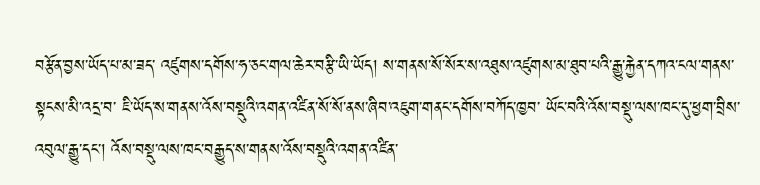བརྩོན་བྱས་ཡོད་པ་མ་ཟད་ འཛུགས་དགོས་ཧ་ཅང་གལ་ཆེར་བརྩི་ཡི་ཡོད། ས་གནས་སོ་སོར་ས་འཐུས་འཛུགས་མ་ཐུབ་པའི་རྒྱུ་རྐྱེན་དཀའ་ངལ་གནས་སྟངས་མི་འདྲ་བ་ ཇི་ཡོད་ས་གནས་འོས་བསྡུའི་འགན་འཛིན་སོ་སོ་ནས་ཞིབ་འཇུག་གནང་དགོས་བཀོད་ཁྱབ་ ཡོང་བའི་འོས་བསྡུ་ལས་ཁང་དུ་ཕྱག་བྲིས་འབུལ་རྒྱུ་དང་། འོས་བསྡུ་ལས་ཁང་བརྒྱུད་ས་གནས་འོས་བསྡུའི་འགན་འཛིན་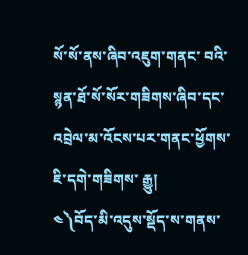སོ་སོ་ནས་ཞིབ་འཇུག་གནང་ བའི་སྙན་ཐོ་སོ་སོར་གཟིགས་ཞིབ་དང་འབྲེལ་མ་འོངས་པར་གནང་ཕྱོགས་ཇི་དགེ་གཟིགས་ རྒྱུ།
༤༽བོད་མི་འདུས་སྡོད་ས་གནས་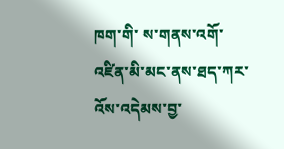ཁག་གི་ ས་གནས་འགོ་འཛིན་མི་མང་ནས་ཐད་ཀར་འོས་འདེམས་བྱ་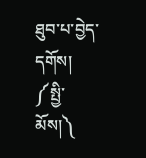ཐུབ་པ་བྱེད་དགོས། ༼སྤྱི་མོས།༽